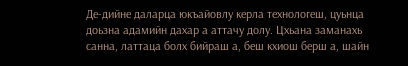Де-дийне даларца юкъайовлу керла технологеш, цуьнца доьзна адамийн дахар а аттачу долу. Цхьана заманахь санна, латтаца болх бийраш а, беш кхиош берш а, шайн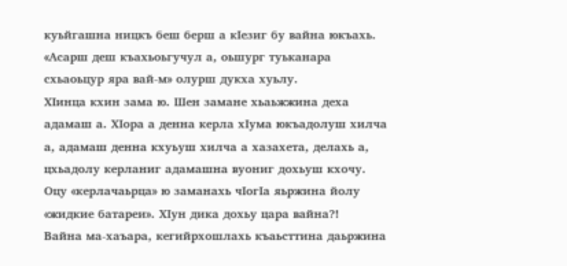куьйгашна ницкъ беш берш а кIезиг бу вайна юкъахь. «Асарш деш къахьоьгучул а, оьшург туьканара схьаоьцур яра вай-м» олурш дукха хуьлу.
ХIинца кхин зама ю. Шен замане хьаьжжина деха адамаш а. ХIора а денна керла хIума юкъадолуш хилча а, адамаш денна кхуьуш хилча а хазахета, делахь а, цхьадолу керланиг адамашна вуониг дохьуш кхочу. Оцу «керлачаьрца» ю заманахь чIогIа яьржина йолу «жидкие батареи». ХIун дика дохьу цара вайна?!
Вайна ма-хаъара, кегийрхошлахь къаьсттина даьржина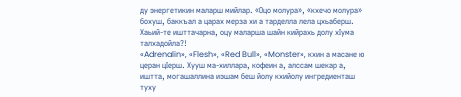ду энергетикин маларш мийлар. «Оцо молура», «кхечо молура» бохуш, баккъал а царах мерза хи а тарделла лела цхьаберш. Хаьий-те ишттачарна, оцу маларша шайн кийрахь долу хIума талхадойла?!
«Adrenalin», «Flesh», «Red Bull», «Monster», кхин а масане ю церан цIерш. Хууш ма-хиллара, кофеин а, алссам шекар а, иштта, могашаллина иэшам беш йолу кхийолу ингредиенташ туху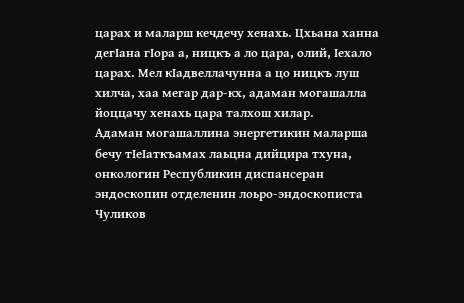царах и маларш кечдечу хенахь. Цхьана ханна дегIана гIора а, ницкъ а ло цара, олий, Iехало царах. Мел кIадвеллачунна а цо ницкъ луш хилча, хаа мегар дар-кх, адаман могашалла йоццачу хенахь цара талхош хилар.
Адаман могашаллина энергетикин маларша бечу тIеIаткъамах лаьцна дийцира тхуна, онкологин Республикин диспансеран эндоскопин отделенин лоьро-эндоскописта Чуликов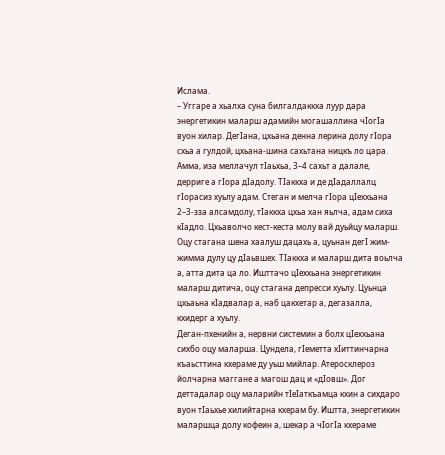Ислама.
– Уггаре а хьалха суна билгалдаккха луур дара энергетикин маларш адамийн могашаллина чIогIа вуон хилар. ДегIана, цхьана денна лерина долу гIора схьа а гулдой, цхьана-шина сахьтана ницкъ ло цара. Амма, иза меллачул тIаьхьа, 3–4 сахьт а далале, дерриге а гIора дIадолу. ТIаккха и де дIадаллалц гIорасиз хуьлу адам. Стеган и мелча гIора цIеххьана 2–3-зза алсамдолу, тIаккха цхьа хан яьлча, адам сиха кIадло. Цхьаволчо кест-кеста молу вай дуьйцу маларш. Оцу стагана шена хаалуш дацахь а, цуьнан дегI жим-жимма дулу цу дIаьвшех. ТIаккха и маларш дита воьлча а, атта дита ца ло. Ишттачо цIеххьана энергетикин маларш дитича, оцу стагана депресси хуьлу. Цуьнца цхьаьна кIадвалар а, наб цакхетар а, дегазалла, кхидерг а хуьлу.
Деган-пхенийн а, нервни системин а болх цIеххьана сихбо оцу маларша. Цундела, гIеметта хIиттинчарна къаьсттина кхераме ду уьш мийлар. Атеросклероз йолчарна маггане а магош дац и «дIовш». Дог деттадалар оцу маларийн тIеIаткъамца кхин а сихдаро вуон тIаьхье хилийтарна кхерам бу. Иштта, энергетикин маларшца долу кофеин а, шекар а чIогIа кхераме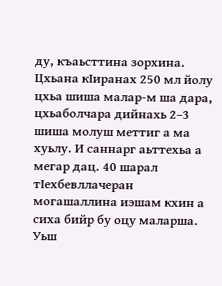ду, къаьсттина зорхина. Цхьана кIиранах 250 мл йолу цхьа шиша малар-м ша дара, цхьаболчара дийнахь 2–3 шиша молуш меттиг а ма хуьлу. И саннарг аьттехьа а мегар дац. 40 шарал тIехбевллачеран могашаллина иэшам кхин а сиха бийр бу оцу маларша. Уьш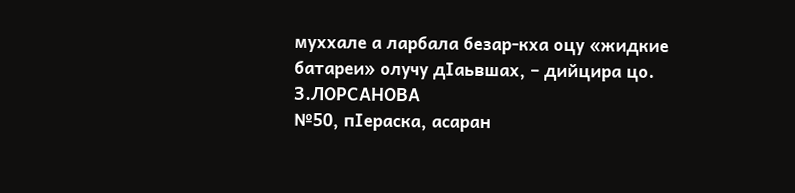муххале а ларбала безар-кха оцу «жидкие батареи» олучу дIаьвшах, – дийцира цо.
З.ЛОРСАНОВА
№50, пIераска, асаран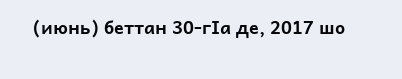(июнь) беттан 30-гIа де, 2017 шо